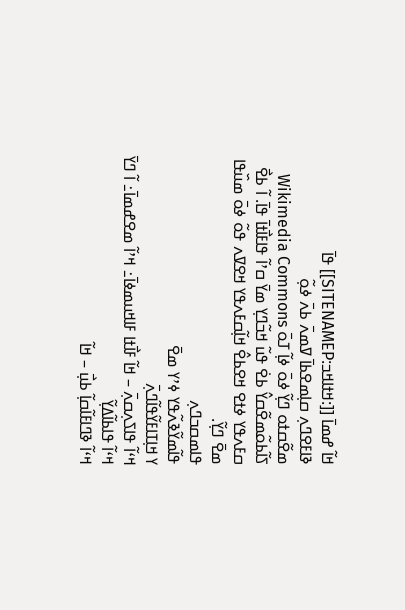ߞߊ߬ ߝߘߊ߫ [[:ߞߙߊߞߏ:SITENAMEP]] ߟߊ߫
ߢߊߓߐߣߍ߲ ߛߊ߲ߘߐߕߊ߫ ߜߘߍ߫ ߕߍ߫ ߦߋ߲߬
ߘߐ߬ߛߙߋ ߣߌ߲߬ ߦߋ߫ ߦߊ߲߬ ߠߋ߫ Wikimedia Commons ߖߊ߬ߕߋ߬ߘߐ߬ߛߌ߮ ߕߐ߭ ߟߎ߬ ߞߏ߬ߣߌ߲ ߘߌ߫ ߛߴߊ߬ ߟߊߓߊ߯ߙߊ߫ ߟߊ߫. ߊ߬ ߕߐ߯ ߛߓߍߟߌ ߦߙߐ ߞߐߕߐ߮ ߞߊ߲߬ߛߓߍߟߌ ߞߐߜߍ ߟߋ߬ ߦߋ߫ ߘߎ߰ߟߊ ߘߐ߫ ߣߌ߲߬.
ߟߊߘߛߏߣߍ߲
ߟߊ߬ߘߌ߬ߢߍ߬ߟߌ ߦߴߌ ߘߐ߫
ߌ ߞߊ߲ߠߊߓߌ߬ߟߊ߬ߣߍ߲߫
ߞߵߊ߬ ߟߊߖߍ߲ߛߍ߲߫ – ߞߊ߬ ߓߊ߯ߙߊ ߓߊߞߎߘߦߊ߫߸ ߞߴߊ߬ ߘߐߝߘߊ߫߸ ߊ߬ ߣߌ߫ ߞߵߊ߬ ߟߊߕߊ߬ߡߌ߲߬
ߞߵߊ߬ ߢߣߊߓߊ߬ߛߊ߲߬ ߕߎ߲߯ – ߞߊ߬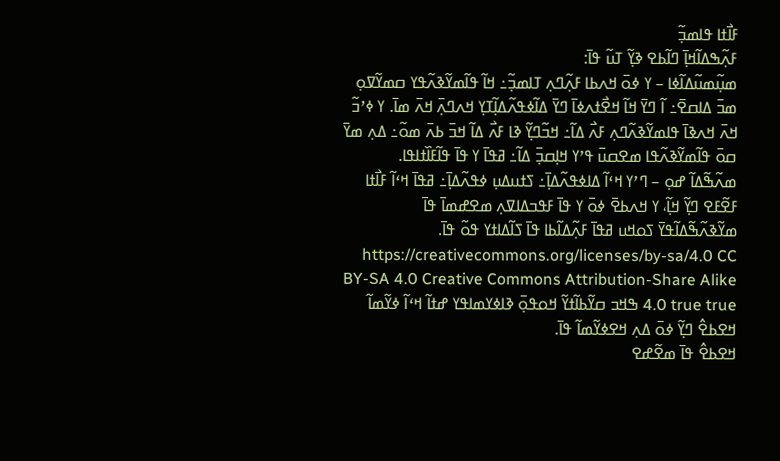ߓߊ߯ߙߊ ߟߊߘߏ߲߬
ߓߍ߲߬ߒߡߊ߬ߞߊ߲߫ ߣߊ߬ߕߐ ߢߌ߲߬ ߠߎ߬ ߟߊ߫:
ߘߎ߲߬ߘߎ߬ߡߊ߬ߦߊ – ߌ ߦߋ߫ ߞߍߕߊ ߓߍ߲߬ߣߍ߲ ߠߊߘߏ߲߬߸ ߞߊ߬ ߟߊ߬ߘߌ߬ߢߍ߬ߟߌ ߛߘߌ߬ߜߋ߲ ߘߏ߫ ߡߊߛߐ߫߸ ߊ߬ ߣߌ߫ ߞߊ߬ ߞߐ߯ߙߍߦߊ߫ ߣߌ߫ ߡߊ߬ߦߟߍ߬ߡߊ߲߬ߠߌ߲ ߞߍߣߍ߲߫ ߞߍ߫ ߘߊ߫. ߌ ߦߴߏ߬ ߞߍ߫ ߞߍߢߊ߫ ߟߊߘߌ߬ߢߍ߬ߣߍ߲ ߓߍ߯ ߡߊ߬߸ ߞߏ߬ߣߌ߲߬ ߢߊ ߓߍ߯ ߡߊ߬ ߞߏ߫ ߕߍ߫ ߘߋ߬߸ ߡߍ߲ ߘߌ߫ ߛߋ߫ ߟߊ߬ߘߌ߬ߢߍ߬ߟߊ ߘߐߛߎ߫ ߟߴߌ ߞߊ߲ߛߏ߲߫ ߡߊ߬߸ ߥߟߊ߫ ߌ ߟߊ߫ ߟߊ߬ߓߊ߰ߙߊߟߊ.
ߘߍ߬ߒ߬ߡߊ߬ ߝߋ߲ – ߣߴߌ ߞߵߊ߬ ߡߊߦߟߍ߬ߡߊ߲߫߸ ߖߙߎߡߎ߲ ߦߟߍ߬ߡߊ߲߫߸ ߥߟߊ߫ ߞߵߊ߬ ߓߊ߯ߙߊ ߓߐ߬ߓߐ ߣߌ߲߬ ߞߊ߲߬، ߌ ߞߍߕߐ߫ ߦߋ߫ ߌ ߟߊ߫ ߓߟߏߡߊߜߍ߲ ߘߐߝߘߊ߫ ߟߊ߫ ߘߌ߬ߢߍ߬ߒ߬ߡߊ߬ߟߌ߫ ߖߋߞߎ ߥߟߊ߫ ߓߍ߲߬ߡߊ߬ߕߊ ߟߊ߫ ߖߊ߬ߡߊߙߌ ߟߋ߬ ߟߊ߫. https://creativecommons.org/licenses/by-sa/4.0 CC BY-SA 4.0 Creative Commons Attribution-Share Alike 4.0 true true ߒߞߏ ߛߌ߬ߕߊ߬ߙߌ߬ ߞߋߟߋ߲߫ ߢߊߦߌߘߊߟߌ ߝߙߊ߬ ߞߵߊ߬ ߦߌ߬ߘߊ߬ ߞߐߕߐ߮ ߣߌ߲߬ ߦߋ߫ ߡߍ߲ ߞߐߦߌ߬ߘߊ߬ ߟߊ߫.
ߞߐߕߐ߮ ߟߊ߫ ߘߐ߬ߝߐ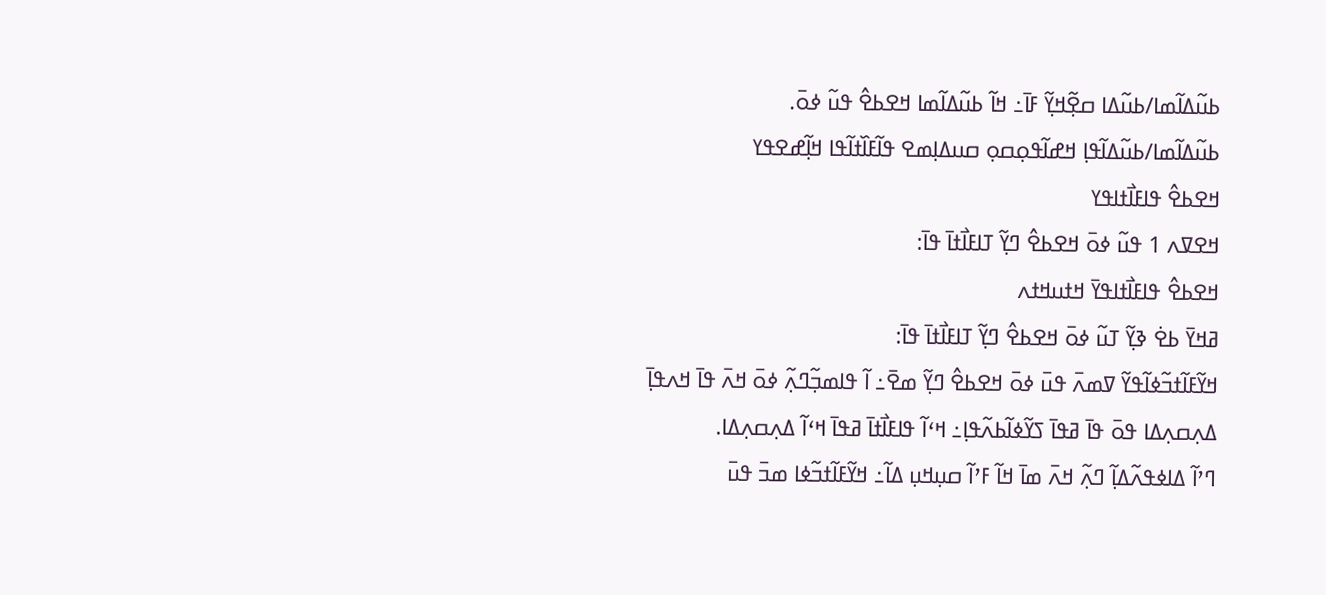ߕߎ߬ߡߊ߬ߘߊ/ߕߎ߬ߡߊ ߛߐ߲߬ߞߌ߲߬ ߓߊ߫߸ ߞߊ߬ ߕߎ߬ߡߊ߬ߘߊ ߞߐߕߐ߮ ߟߎ߬ ߦߋ߫.
ߕߎ߬ߡߊ߬ߘߊ/ߕߎ߬ߡߊ߬ߟߊ߲ ߞߝߊ߬ߟߋ߲ߛߋ߲ ߛߎߡߊ߲ߘߐ ߟߊ߬ߓߊ߰ߙߊ߬ߟߊ ߞߊ߲߬ߝߐߟߌ
ߞߐߕߐ߮ ߟߊߓߊ߯ߙߊߟߌ
ߞߐߜߍ 1 ߟߎ߬ ߦߋ߫ ߞߐߕߐ߮ ߣߌ߲߬ ߠߊߓߊ߯ߙߊ߫ ߟߊ߫:
ߞߐߕߐ߮ ߟߊߓߊ߯ߙߊߟߌ߫ ߞߙߎߞߙߍ
ߥߞߌ߫ ߕߐ߭ ߢߌ߲߬ ߠߎ߬ ߦߋ߫ ߞߐߕߐ߮ ߣߌ߲߬ ߠߊߓߊ߯ߙߊ߫ ߟߊ߫:
ߞߌ߬ߓߊ߬ߙߏ߬ߦߊ߬ߟߌ߬ ߜߘߍ߫ ߟߎ߫ ߦߋ߫ ߞߐߕߐ߮ ߣߌ߲߬ ߘߐ߫߸ ߊ߬ ߟߊߘߏ߲߬ߣߍ߲߬ ߦߋ߫ ߞߍ߫ ߟߊ߫ ߞߍߟߊ߲߫ ߡߍ߲ߛߍ߲ߡߊ ߟߋ߫ ߟߊ߫ ߥߟߊ߫ ߖߌ߬ߦߊ߬ߕߍ߬ߟߊ߲߸ ߞߵߊ߬ ߟߊߓߊ߯ߙߊ߫ ߥߟߊ߫ ߞߵߊ߬ ߡߍ߲ߛߍ߲ߡߊ.
ߣߴߊ߬ ߡߊߦߟߍ߬ߡߊ߲߬ ߣߍ߲߬ ߞߍ߫ ߘߊ߫ ߞߊ߬ ߓߴߊ߬ ߛߎ߲ߞߎ߲ ߡߊ߬߸ ߞߌ߬ߓߊ߬ߙߏ߬ߦߊ ߘߏ߫ ߟߎ߫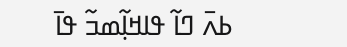ߕߍ߫ ߣߊ߬ ߟߊߞߊ߲߬ߘߏ߬ ߟߊ߫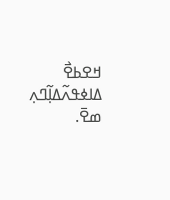ߞߐߕߐ߯ ߡߊߦߟߍ߬ߡߊ߲߬ߣߍ߲ ߘߐ߫.